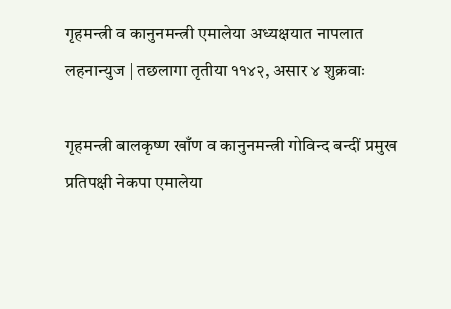गृहमन्त्री व कानुनमन्त्री एमालेया अध्यक्षयात नापलात
लहनान्युज | तछलागा तृतीया ११४२, असार ४ शुक्रवाः

गृहमन्त्री बालकृष्ण खाँण व कानुनमन्त्री गोविन्द बन्दीं प्रमुख प्रतिपक्षी नेकपा एमालेया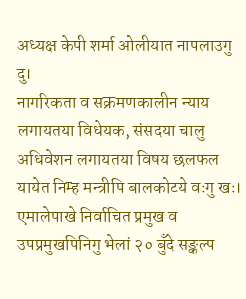अध्यक्ष केपी शर्मा ओलीयात नापलाउगु दु।
नागरिकता व सक्रमणकालीन न्याय लगायतया विधेयक, संसदया चालु अधिवेशन लगायतया विषय छलफल यायेत निम्ह मन्त्रीपि बालकोटये वःगु खः।
एमालेपाखे निर्वाचित प्रमुख व उपप्रमुखपिनिगु भेलां २० बुँदे सङ्कल्प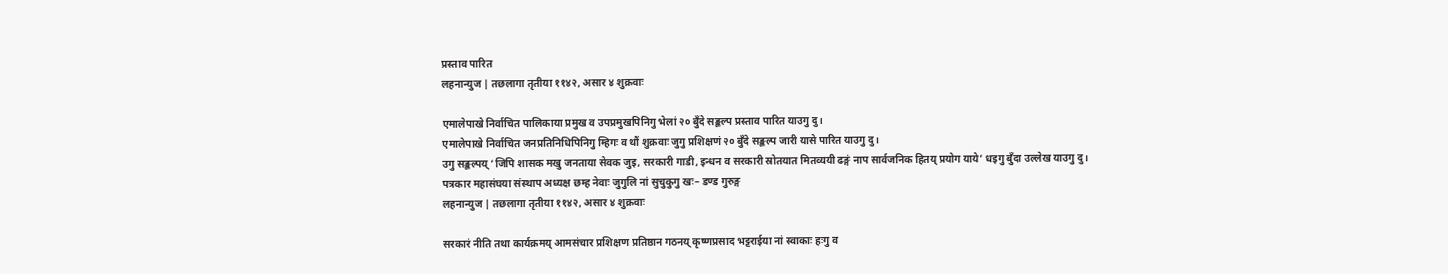प्रस्ताव पारित
लहनान्युज | तछलागा तृतीया ११४२, असार ४ शुक्रवाः

एमालेपाखे निर्वाचित पालिकाया प्रमुख व उपप्रमुखपिनिगु भेलां २० बुँदे सङ्कल्प प्रस्ताव पारित याउगु दु।
एमालेपाखे निर्वाचित जनप्रतिनिधिपिनिगु म्हिगः व थौं शुक्रवाः जुगु प्रशिक्षणं २० बुँदे सङ्कल्प जारी यासे पारित याउगु दु।
उगु सङ्कल्पय् ‘जिपि शासक मखु जनताया सेवक जुइ, सरकारी गाडी, इन्धन व सरकारी स्रोतयात मितव्ययी ढङ्गं नाप सार्वजनिक हितय् प्रयोग याये’ धइगु बुँदा उल्लेख याउगु दु।
पत्रकार महासंघया संस्थाप अध्यक्ष छम्ह नेवाः जुगुलि नां सुचुकुगु खः– डण्ड गुरुङ्ग
लहनान्युज | तछलागा तृतीया ११४२, असार ४ शुक्रवाः

सरकारं नीति तथा कार्यक्रमय् आमसंचार प्रशिक्षण प्रतिष्ठान गठनय् कृष्णप्रसाद भट्टराईया नां स्वाकाः हःगु व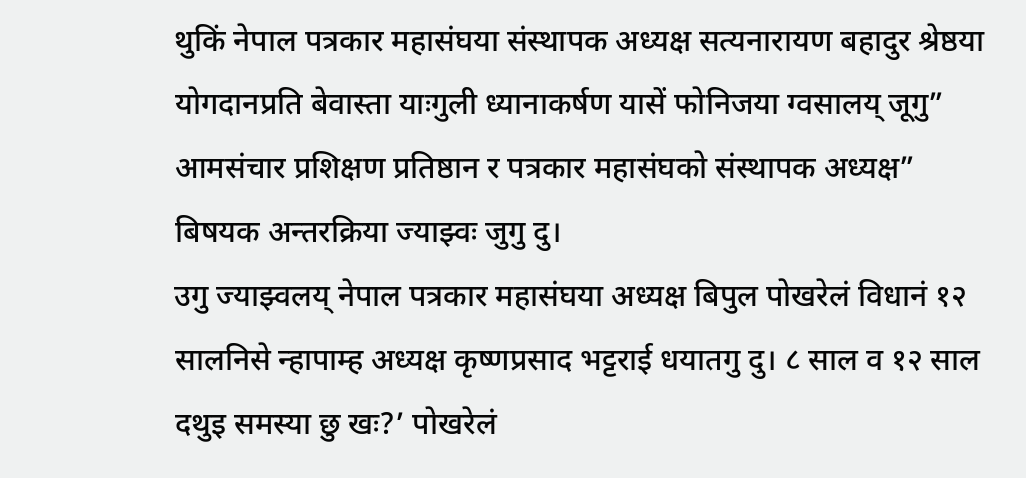थुकिं नेपाल पत्रकार महासंघया संस्थापक अध्यक्ष सत्यनारायण बहादुर श्रेष्ठया योगदानप्रति बेवास्ता याःगुली ध्यानाकर्षण यासें फोनिजया ग्वसालय् जूगु” आमसंचार प्रशिक्षण प्रतिष्ठान र पत्रकार महासंघको संस्थापक अध्यक्ष” बिषयक अन्तरक्रिया ज्याझ्वः जुगु दु।
उगु ज्याझ्वलय् नेपाल पत्रकार महासंघया अध्यक्ष बिपुल पोखरेलं विधानं १२ सालनिसे न्हापाम्ह अध्यक्ष कृष्णप्रसाद भट्टराई धयातगु दु। ८ साल व १२ साल दथुइ समस्या छु खः?’ पोखरेलं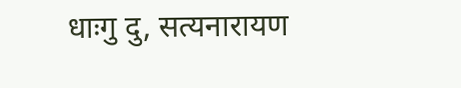धाःगु दु, सत्यनारायण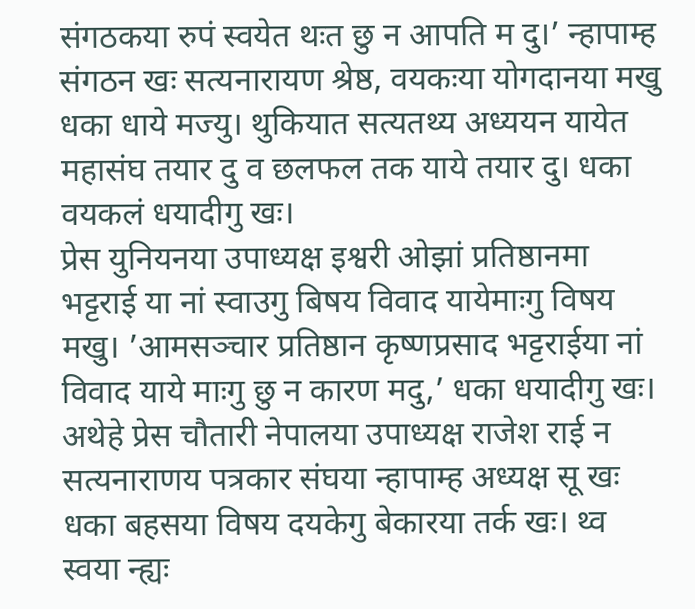संगठकया रुपं स्वयेत थःत छु न आपति म दु।’ न्हापाम्ह संगठन खः सत्यनारायण श्रेष्ठ, वयकःया योगदानया मखु धका धाये मज्यु। थुकियात सत्यतथ्य अध्ययन यायेत महासंघ तयार दु व छलफल तक याये तयार दु। धका वयकलं धयादीगु खः।
प्रेस युनियनया उपाध्यक्ष इश्वरी ओझां प्रतिष्ठानमा भट्टराई या नां स्वाउगु बिषय विवाद यायेमाःगु विषय मखु। ’आमसञ्चार प्रतिष्ठान कृष्णप्रसाद भट्टराईया नां विवाद याये माःगु छु न कारण मदु,’ धका धयादीगु खः।
अथेहे प्रेस चौतारी नेपालया उपाध्यक्ष राजेश राई न सत्यनाराणय पत्रकार संघया न्हापाम्ह अध्यक्ष सू खः धका बहसया विषय दयकेगु बेकारया तर्क खः। थ्व स्वया न्ह्यः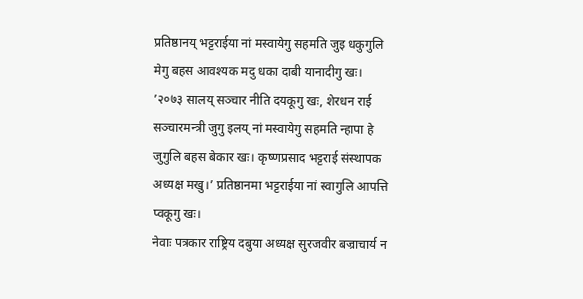प्रतिष्ठानय् भट्टराईया नां मस्वायेगु सहमति जुइ धकुगुलि मेगु बहस आवश्यक मदु धका दाबी यानादीगु खः। ’२०७३ सालय् सञ्चार नीति दयकूगु खः, शेरधन राई सञ्चारमन्त्री जुगु इलय् नां मस्वायेगु सहमति न्हापा हे जुगुलि बहस बेकार खः। कृष्णप्रसाद भट्टराई संस्थापक अध्यक्ष मखु।’ प्रतिष्ठानमा भट्टराईया नां स्वागुलि आपत्ति प्वकूगु खः।
नेवाः पत्रकार राष्ट्रिय दबुया अध्यक्ष सुरजवीर बज्राचार्य न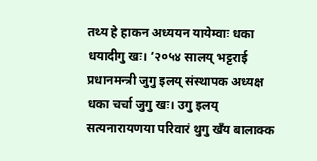तथ्य हे हाकन अध्ययन यायेम्वाः धका धयादीगु खः। ’२०५४ सालय् भट्टराई प्रधानमन्त्री जुगु इलय् संस्थापक अध्यक्ष धका चर्चा जुगु खः। उगु इलय् सत्यनारायणया परिवारं थुगु खँय बालाक्क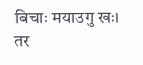बिचाः मयाउगु खः। तर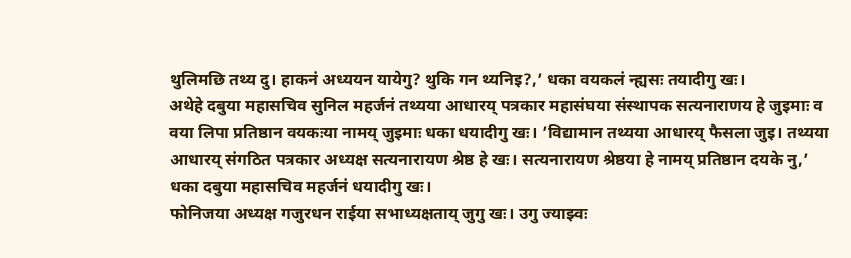थुलिमछि तथ्य दु। हाकनं अध्ययन यायेगु? थुकि गन थ्यनिइ?,’ धका वयकलं न्ह्यसः तयादीगु खः।
अथेहे दबुया महासचिव सुनिल महर्जनं तथ्यया आधारय् पत्रकार महासंघया संस्थापक सत्यनाराणय हे जुइमाः व वया लिपा प्रतिष्ठान वयकःया नामय् जुइमाः धका धयादीगु खः। ’विद्यामान तथ्यया आधारय् फैसला जुइ। तथ्यया आधारय् संगठित पत्रकार अध्यक्ष सत्यनारायण श्रेष्ठ हे खः। सत्यनारायण श्रेष्ठया हे नामय् प्रतिष्ठान दयके नु,’ धका दबुया महासचिव महर्जनं धयादीगु खः।
फोनिजया अध्यक्ष गजुरधन राईया सभाध्यक्षताय् जुगु खः। उगु ज्याझ्वः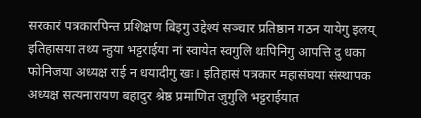सरकारं पत्रकारपिन्त प्रशिक्षण बिइगु उद्देश्यं सञ्चार प्रतिष्ठान गठन यायेगु इलय् इतिहासया तथ्य न्हुया भट्टराईया नां स्वायेत स्वगुलि थःपिनिगु आपत्ति दु धका फोनिजया अध्यक्ष राई न धयादीगु खः। इतिहासं पत्रकार महासंघया संस्थापक अध्यक्ष सत्यनारायण बहादुर श्रेष्ठ प्रमाणित जुगुलि भट्टराईयात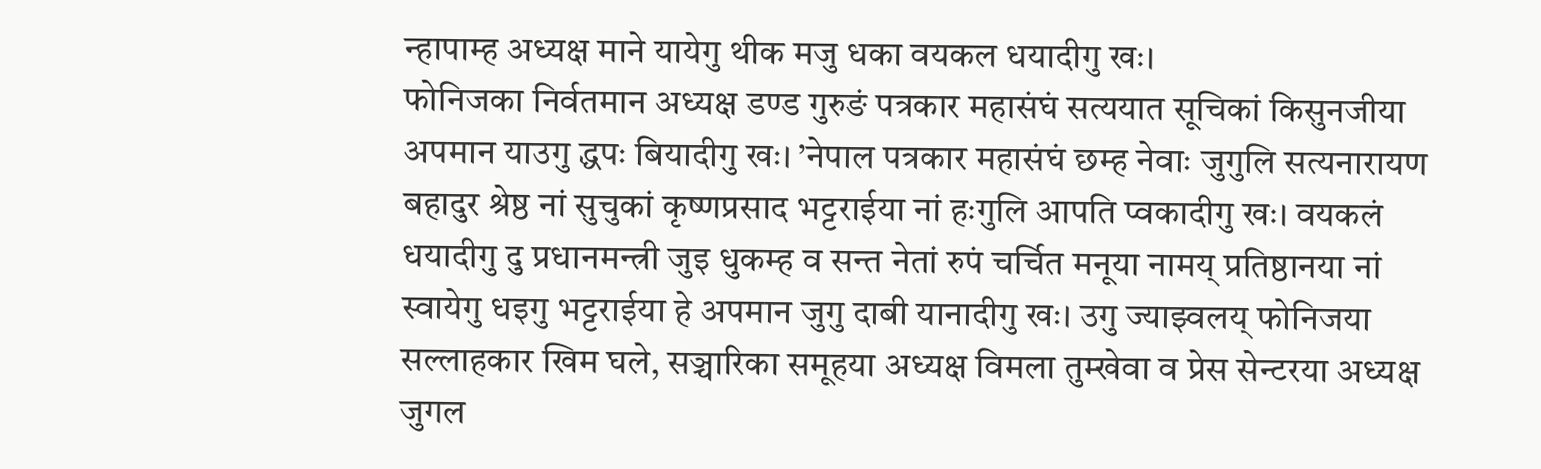न्हापाम्ह अध्यक्ष माने यायेगु थीक मजु धका वयकल धयादीगु खः।
फोनिजका निर्वतमान अध्यक्ष डण्ड गुरुङं पत्रकार महासंघं सत्ययात सूचिकां किसुनजीया अपमान याउगु द्धपः बियादीगु खः। ’नेपाल पत्रकार महासंघं छम्ह नेवाः जुगुलि सत्यनारायण बहादुर श्रेष्ठ नां सुचुकां कृष्णप्रसाद भट्टराईया नां हःगुलि आपति प्वकादीगु खः। वयकलं धयादीगु दु प्रधानमन्त्री जुइ धुकम्ह व सन्त नेतां रुपं चर्चित मनूया नामय् प्रतिष्ठानया नां स्वायेगु धइगु भट्टराईया हे अपमान जुगु दाबी यानादीगु खः। उगु ज्याझ्वलय् फोनिजया सल्लाहकार खिम घले, सञ्चारिका समूहया अध्यक्ष विमला तुम्खेवा व प्रेस सेन्टरया अध्यक्ष जुगल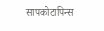सापकोटापिन्स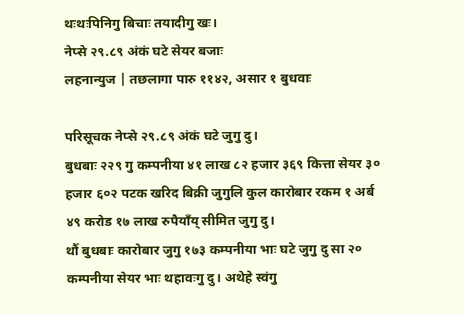थःथःपिनिगु बिचाः तयादीगु खः।
नेप्से २९.८९ अंकं घटे सेयर बजाः
लहनान्युज | तछलागा पारु ११४२, असार १ बुधवाः

परिसूचक नेप्से २९.८९ अंकं घटे जुगु दु।
बुधबाः २२९ गु कम्पनीया ४१ लाख ८२ हजार ३६९ कित्ता सेयर ३० हजार ६०२ पटक खरिद बिक्री जुगुलि कुल कारोबार रकम १ अर्ब ४९ करोड १७ लाख रुपैयाँय् सीमित जुगु दु।
थौं बुधबाः कारोबार जुगु १७३ कम्पनीया भाः घटे जुगु दु सा २० कम्पनीया सेयर भाः थहावःगु दु। अथेहे स्वंगु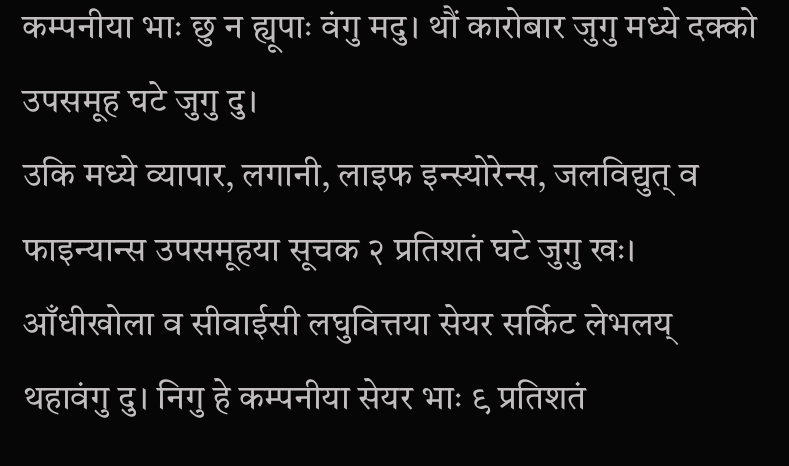कम्पनीया भाः छु न ह्यूपाः वंगु मदु। थौं कारोबार जुगु मध्ये दक्को उपसमूह घटे जुगु दु।
उकि मध्ये व्यापार, लगानी, लाइफ इन्स्योरेन्स, जलविद्युत् व फाइन्यान्स उपसमूहया सूचक २ प्रतिशतं घटे जुगु खः। आँधीखोला व सीवाईसी लघुवित्तया सेयर सर्किट लेभलय् थहावंगु दु। निगु हे कम्पनीया सेयर भाः ९ प्रतिशतं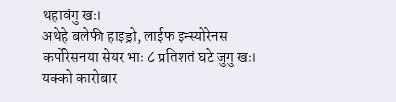थहावंगु खः।
अथेहे बलेफी हाइड्रो, लाईफ इन्स्योरेनस कर्पोरेसनया सेयर भाः ८ प्रतिशतं घटे जुगु खः। यक्को कारोबार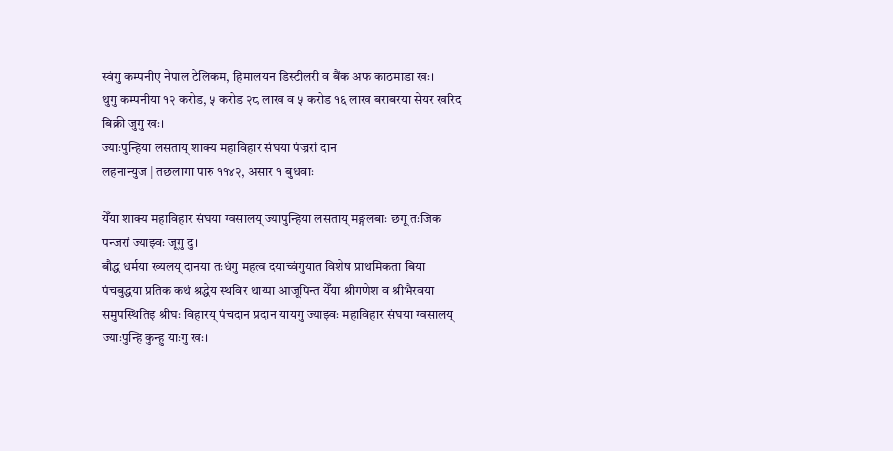स्वंगु कम्पनीए नेपाल टेलिकम, हिमालयन डिस्टीलरी व बैंक अफ काठमाडा खः।
थुगु कम्पनीया १२ करोड, ५ करोड २८ लाख व ५ करोड १६ लाख बराबरया सेयर खरिद बिक्री जुगु खः।
ज्याःपुन्हिया लसताय् शाक्य महाविहार संघया पंज्ररां दान
लहनान्युज | तछलागा पारु ११४२, असार १ बुधवाः

येँया शाक्य महाविहार संघया ग्वसालय् ज्यापुन्हिया लसताय् मङ्गलबाः छगू तःजिक पन्जरां ज्याझ्वः जूगु दु।
बौद्ध धर्मया ख्यलय् दानया तःधंगु महत्व दयाच्वंगुयात विशेष प्राथमिकता बिया पंचबुद्धया प्रतिक कथं श्रद्धेय स्थविर थाय्पा आजूपिन्त येँया श्रीगणेश व श्रीभैरवया समुपस्थितिइ श्रीघः विहारय् पंचदान प्रदान यायगु ज्याझ्वः महाविहार संघया ग्वसालय् ज्याःपुन्हि कुन्हु याःगु खः।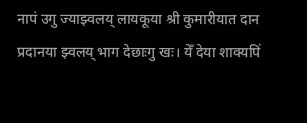नापं उगु ज्याझ्वलय् लायकूया श्री कुमारीयात दान प्रदानया झ्वलय् भाग देछाःगु खः। येँ देया शाक्यपिं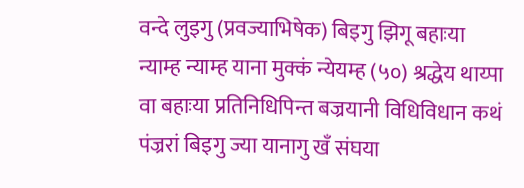वन्दे लुइगु (प्रवज्याभिषेक) बिइगु झिगू बहाःया न्याम्ह न्याम्ह याना मुक्कं न्येयम्ह (५०) श्रद्धेय थाय्पा वा बहाःया प्रतिनिधिपिन्त बज्रयानी विधिविधान कथं पंज्ररां बिइगु ज्या यानागु खँ संघया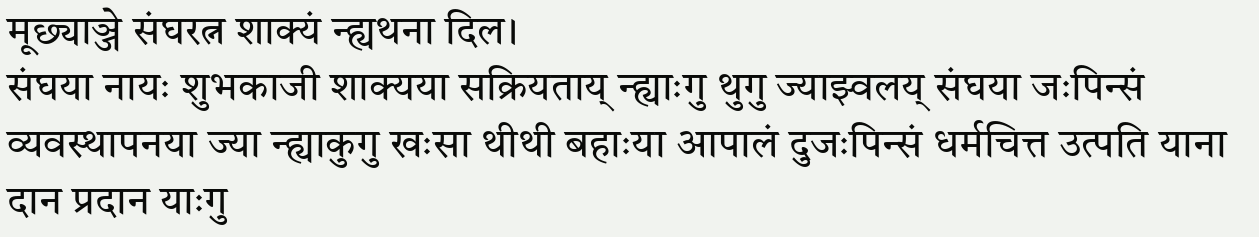मूछ्याञ्जे संघरत्न शाक्यं न्ह्यथना दिल।
संघया नायः शुभकाजी शाक्यया सक्रियताय् न्ह्याःगु थुगु ज्याझ्वलय् संघया जःपिन्सं व्यवस्थापनया ज्या न्ह्याकुगु खःसा थीथी बहाःया आपालं दुजःपिन्सं धर्मचित्त उत्पति याना दान प्रदान याःगु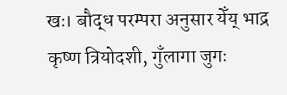खः। बौद्ध परम्परा अनुसार येँय् भाद्र कृष्ण त्रियोदशी, गुँलागा जुगः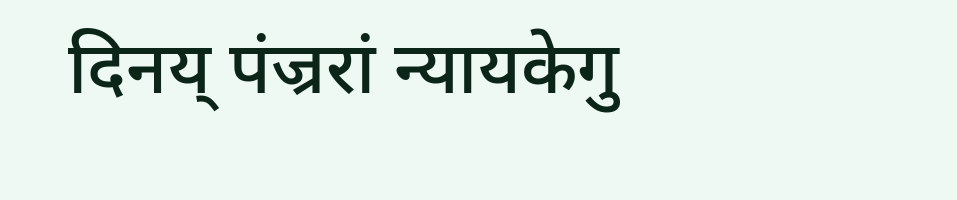दिनय् पंज्ररां न्यायकेगु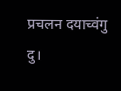प्रचलन दयाच्वंगु दु।